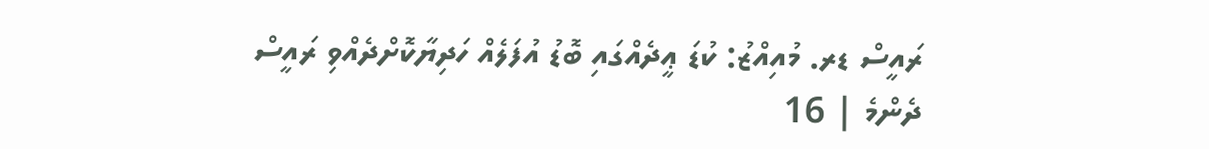ރައީސް ޑރ. މުއިއްޒު: ކުޑަ ޢީދެއްގައި ބޮޑު އުފަލެއް ހަދިޔާކޮށްދެއްވި ރައީސް
ދެންމެ | 16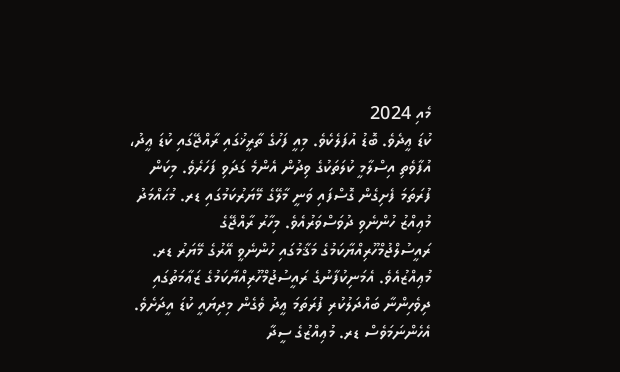މެއި 2024
ކުޑަ ޢީދެވެ. ބޮޑު އުފަލެކެވެ. މިއީ ފަހުގެ ތާރީޚުގައި ރާއްޖޭގައި ކުޑަ ޢީދު، އުފާވެތި އިސްލާމީ ކުލަތަކުގެ ވިދުން އެންމެ ގަދަވި ފަހަރެވެ. މިކަން ފުރަތަމަ ފެށިގެން ގޮސްފައި ވަނީ މާލޭގެ މޭޔަރުކަމުގައި ޑރ. މުޙައްމަދު މުޢިއްޒު ހުންނެވި ދުވަސްވަރުއެވެ. މިހާރު ރާއްޖޭގެ ރައީސުލްޖުމްހޫރިއްޔާކަމުގެ މަޤާމުގައި ހުންނެވީ އޭރުގެ މޭޔަރު ޑރ. މުޢިއްޒުއެވެ. އެމަނިކުފާނުގެ ރައީސުޖުމްހޫރިއްޔާކަމުގެ ޒަޢާމަތުގައި ދިވެހިންނާ ބައްދަލުކުރި ފުރަތަމަ ޢީދު ވެގެން މިދިޔައީ ކުޑަ އީދަށެވެ. އެހެންނަމަވެސް ޑރ. މުޢިއްޒުގެ ސީދާ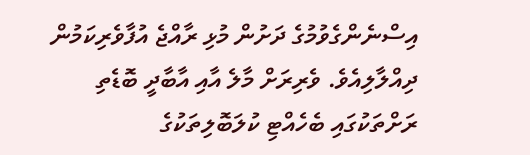އިސްނެންގެވުމުގެ ދަށުން މުޅި ރާއްޖެ އުފާވެރިކަމުން ދިއްލާލިއެވެ. ވެރިރަށް މާލެ އާއި އާބާދީ ބޮޑެތި ރަށްތަކުގައި ބެހެއްޓި ކުލަބޮލިތަކުގެ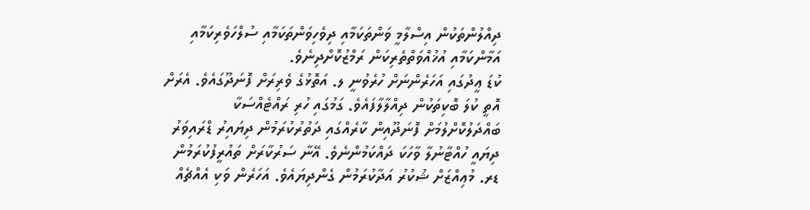ދިއްލުންތަކުން އިސްލާމީ ވަންތަކަމާއި ދިވެހިވަންތަކަމާއި ސުލްހަވެރިކަމާއި އަމާންކަމާއި އުޚުއްވަތްތެރިކަން ރަމްޒުކޮށްދިނެވެ.
ކުޑަ ޢީދުގައި އަހަރެންނަށް ހުރެވުނީ ލ. އަތޮޅުގެ ވެރިރަށް ފޮނަދޫގައެވެ. އެރަށް އޮތީ ކުލަ ބޮކިތަކުން ދިއްލާލާފައެވެ. ގަމުގައި ހުރި ރައްޓެއްސަކާ ބައްދަލުކޮށްލުމަށް ފޮނަދޫއިން ކާރެއްގައި ދަތުރުކުރަމުން ދިޔައިރު ޑްރައިވަރު ދިޔައީ ހުއްޓާނުލާ ވާހަކަ ދައްކަމުންނެވެ. އޭނާ ސަރުކާރަށް ތައުރީފުކުރަމުން ޑރ. މުޢިއްޒަށް ޝުކުރު އަދާކުރަމުން ގެންދިޔައެވެ. އަހަރެން ވަކި އެއްޗެއް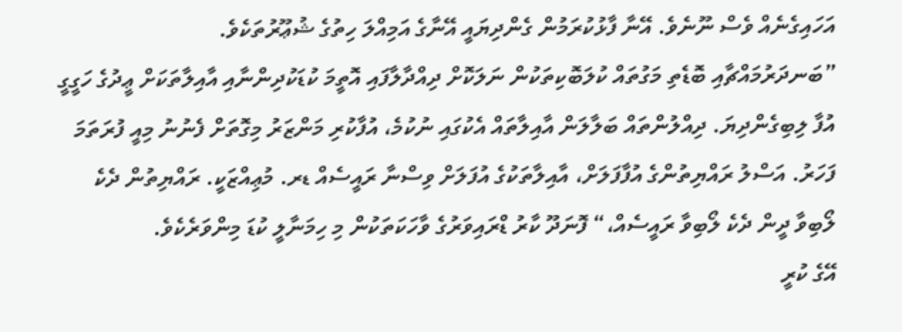އަހައިގެނެއް ވެސް ނޫނެވެ. އޭނާ ފާޅުކުރަމުން ގެންދިޔައީ އޭނާގެ އަމިއްލަ ހިތުގެ ޝުޢޫރުތަކެވެ.
”ބަނދަރުމައްޗާއި ބޮޑެތި މަގުތައް ކުލަބޮކިތަކުން ނަލަކޮށް ދިއްދާލާފައި އޮތީމަ ކުޑަކުދިންނާއި އާއިލާތަކަށް ޢީދުގެ ހަގީގީ އުފާ ލިބިގެންދިޔަ. ދިއްލުންތައް ބަލާލަން އާއިލާތައް އެކުގައި ނުކުމެ، އުފާކުރި މަންޒަރު މިގޮތަށް ފެނުނު މިއީ ފުރަތަމަ ފަހަރު. އަސްލު ރައްޔިތުންގެ އުފާފަލަށް، އާއިލާތަކުގެ އުފަލަށް ވިސްނާ ރައީސެއް ޑރ. މުޢިއްޒަކީ. ރައްޔިތުން ދެކެ ލޯބިވާ ދީން ދެކެ ލޯބިވާ ރައީސެއް،“ ފޮނަދޫ ކާރު ޑްރައިވަރުގެ ވާހަކަތަކުން މި ހިމަނާލީ ކުޑަ މިންވަރެކެވެ.
އޭގެ ކުރީ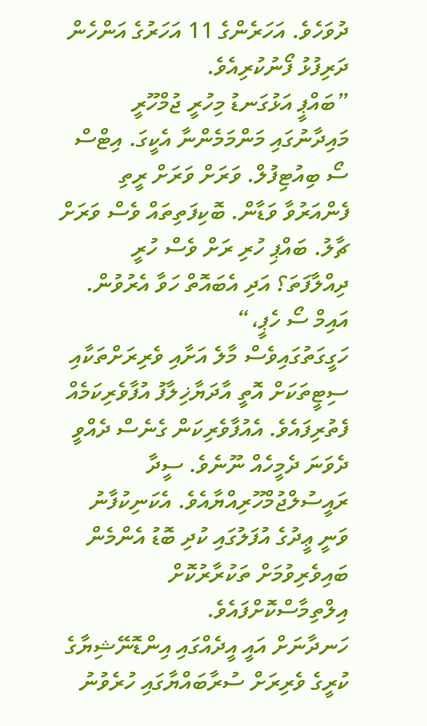ދުވަހެވެ. އަހަރެންގެ 11 އަހަރުގެ އަންހެން ދަރިފުޅު ފޯނުކުރިއެވެ.
”ބައްޕީ އަޅުގަނޑު މިހުރީ ޖުމްހޫރީ މައިދާނުގައި މަންމަމެންނާ އެކީގަ. އިޓްސް ސޯ ބިއުޓިފުލް. ވަރަށް ވަރަށް ރީތި ފެންއަރުވާ ވަޑާން. ބޮކިފަތިތައް ވެސް ވަރަށް ޗާލު. ބައްޕި ހުރި ރަށް ވެސް ހުރީ ދިއްލާފަތަ؟ އަދި އެބައޮތް ހަވާ އެރުވުން. އައިމް ސޯ ހެޕީ،“
ހަގީގަތުގައިވެސް މާލެ އަށާއި ވެރިރަށްތަކާއި ސިޓީތަކަށް އޮތީ އާދަޔާޚިލާފު އުފާވެރިކަމެއް ފެތުރިފައެވެ. އެއުފާވެރިކަން ގެނެސް ދެއްވީ ދެވަނަ ދެމީހެއް ނޫނެވެ. ސީދާ ރައީސުލްޖުމްހޫރިއްޔާއެވެ. އެކަނިކުފާނު ވަނީ ޢީދުގެ އުފަލުގައި ކުދި ބޮޑު އެންމެން ބައިވެރިވުމަށް ތަކުރާރުކޮށް އިލްތިމާސްކޮށްފައެވެ.
ހަނދާނަށް އައީ އީދެއްގައި އިންޑޮނޭޝިޔާގެ ކުރީގެ ވެރިރަށް ސުރާބައްޔާގައި ހުރެވުނު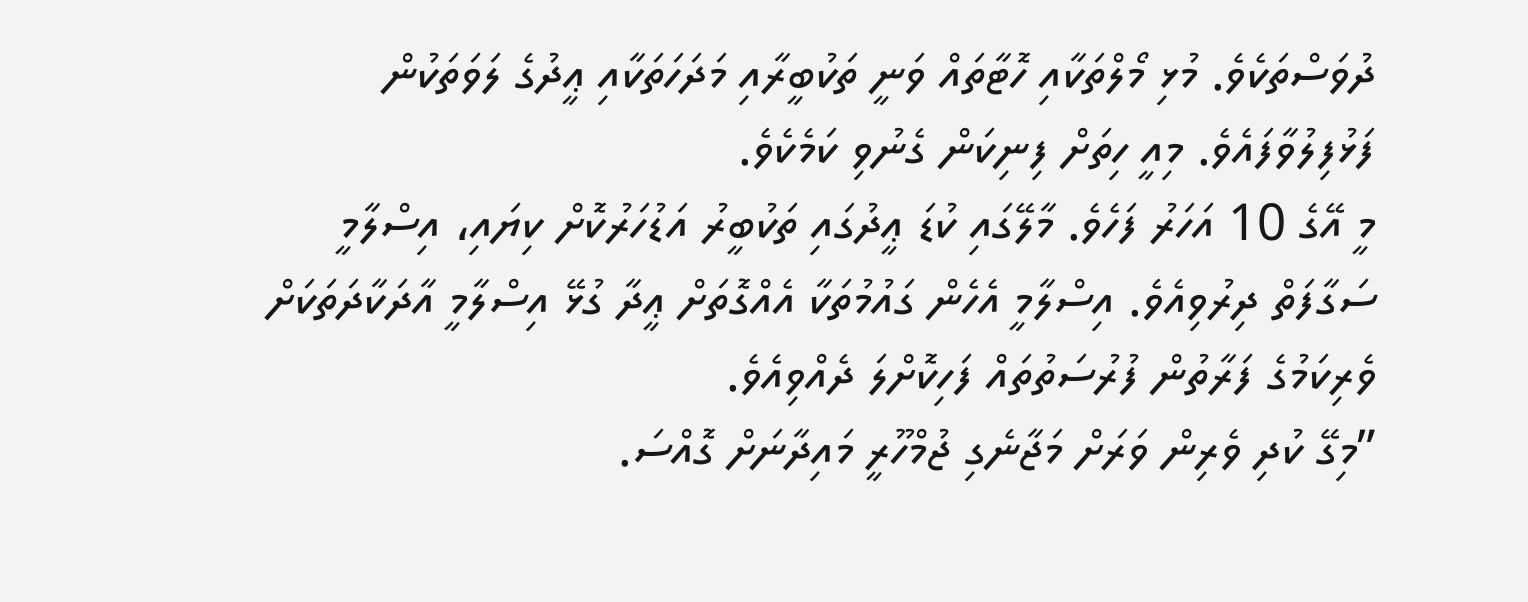ދުވަސްތަކެވެ. މުޅި މޯލްތަކާއި ހޮޓާތައް ވަނީ ތަކުބީރާއި މަދަހަތަކާއި ޢީދުގެ ލަވަތަކުން ފަޅުފިލުވާފައެވެ. މިއީ ހިތަށް ފިނިކަން ގެނުވި ކަމެކެވެ.
މީ އޭގެ 10 އަހަރު ފަހެވެ. މާލޭގައި ކުޑަ ޢީދުގައި ތަކުބީރު އަޑުހަރުކޮށް ކިޔައި، އިސްލާމީ ސަގާފަތް ދިރުވިއެވެ. އިސްލާމީ އެހެން ގައުމުތަކާ އެއްގޮތަށް ޢީދާ ގުޅޭ އިސްލާމީ އާދަކާދަތަކަށް ވެރިކަމުގެ ފަރާތުން ފުރުސަތުތައް ފަހިކޮށްލަ ދެއްވިއެވެ.
”މިގޭ ކުދި ވެރިން ވަރަށް މަޖާނެގި ޖުމްހޫރީ މައިދާނަށް ގޮއްސަ.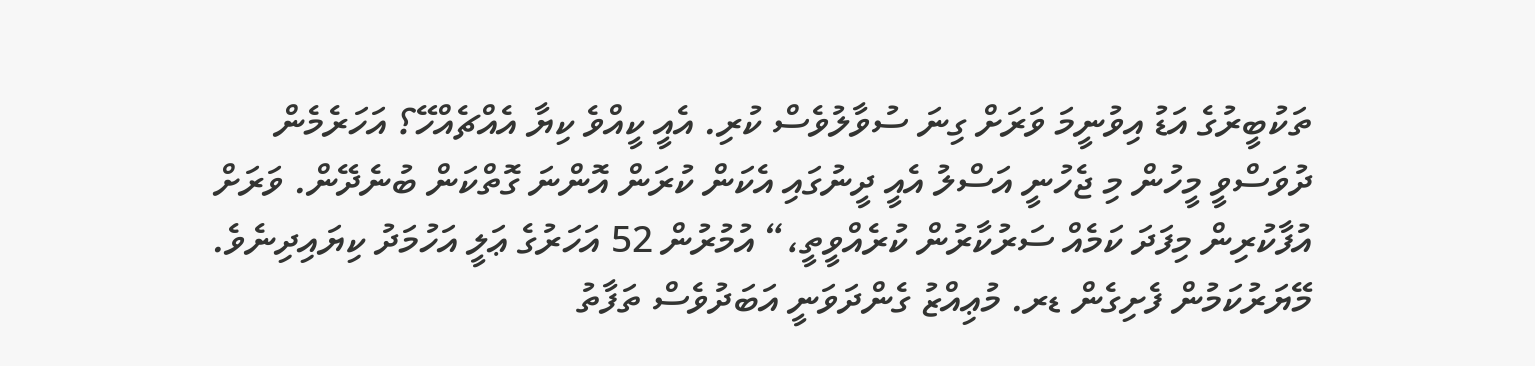ތަކުބީރުގެ އަޑު އިވުނީމަ ވަރަށް ގިނަ ސުވާލުވެސް ކުރި. އެއީ ކީއްވެ ކިޔާ އެއްޗެއްހޭ؟ އަހަރެމެން ދުވަސްވީ މީހުން މި ޖެހުނީ އަސްލު އެއީ ދީނުގައި އެކަން ކުރަން އޮންނަ ގޮތްކަން ބުނެދޭން. ވަރަށް އުފާކުރިން މިފަދަ ކަމެއް ސަރުކާރުން ކުރެއްވީތީ،“ އުމުރުން 52 އަހަރުގެ ޢަލީ އަހުމަދު ކިޔައިދިނެވެ.
މޭޔަރުކަމުން ފެށިގެން ޑރ. މުޢިއްޒު ގެންދަވަނީ އަބަދުވެސް ތަފާތު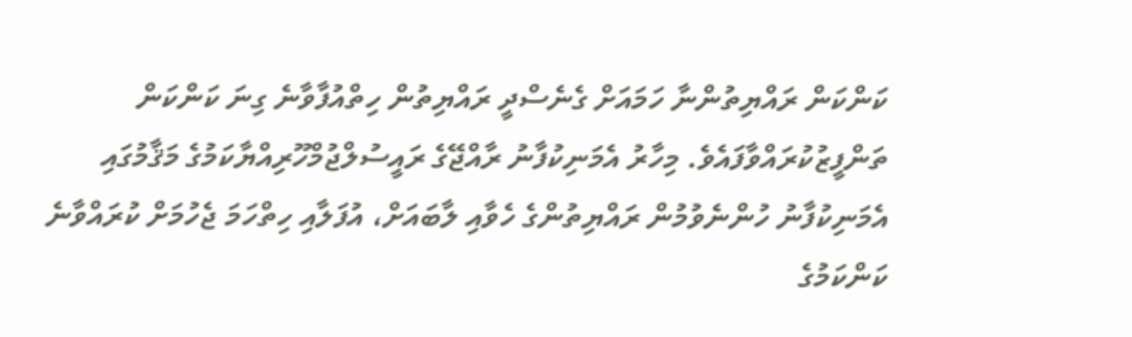ކަންކަން ރައްޔިތުންނާ ހަމައަށް ގެނެސްދީ ރައްޔިތުން ހިތްއުފާވާނެ ގިނަ ކަންކަން ތަންފީޒުކުރައްވާފައެވެ. މިހާރު އެމަނިކުފާނު ރާއްޖޭގެ ރައީސުލްޖުމްހޫރިއްޔާކަމުގެ މަޤާމުގައި އެމަނިކުފާނު ހުންނެވުމުން ރައްޔިތުންގެ ހެވާއި ލާބައަށް، އުފަލާއި ހިތްހަމަ ޖެހުމަށް ކުރައްވާނެ ކަންކަމުގެ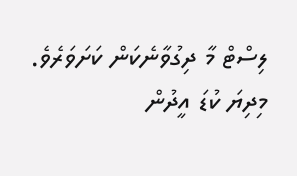ލިސްޓް މާ ދިގުވާނެކަން ކަށަވަރެވެ. މިދިޔަ ކުޑަ އީދުން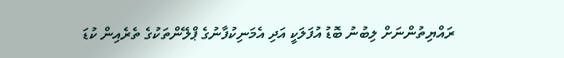ރައްޔިތުންނަށް ލިބުނު ބޮޑު އުފަލަކީ އަދި އެމަނިކުފާނުގެ ޕްލޭންތަކުގެ ތެރެއިން ކުޑަ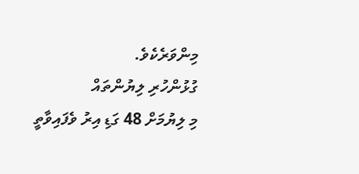މިންވަރެކެވެ.
ގުޅުންހުރި ލިޔުންތައް
މި ލިޔުމަށް 48 ގަޑި އިރު ވެފައިވާތީ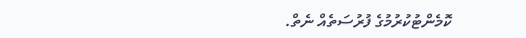ކޮމެންޓުކުރުމުގެ ފުރުސަތެއް ނެތް.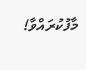މާފުކުރައްވާ!